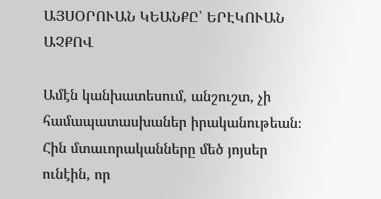ԱՅՍՕՐՈՒԱՆ ԿԵԱՆՔԸ՝ ԵՐԷԿՈՒԱՆ ԱՉՔՈՎ

Ամէն կանխատեսում, անշուշտ, չի համապատասխաներ իրականութեան։ Հին մտաւորականները մեծ յոյսեր ունէին, որ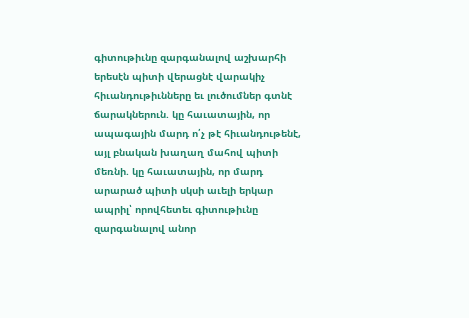գիտութիւնը զարգանալով աշխարհի երեսէն պիտի վերացնէ վարակիչ հիւանդութիւնները եւ լուծումներ գտնէ ճարակներուն. կը հաւատային, որ ապագային մարդ ո՛չ թէ հիւանդութենէ, այլ բնական խաղաղ մահով պիտի մեռնի. կը հաւատային, որ մարդ արարած պիտի սկսի աւելի երկար ապրիլ՝ որովհետեւ գիտութիւնը զարգանալով անոր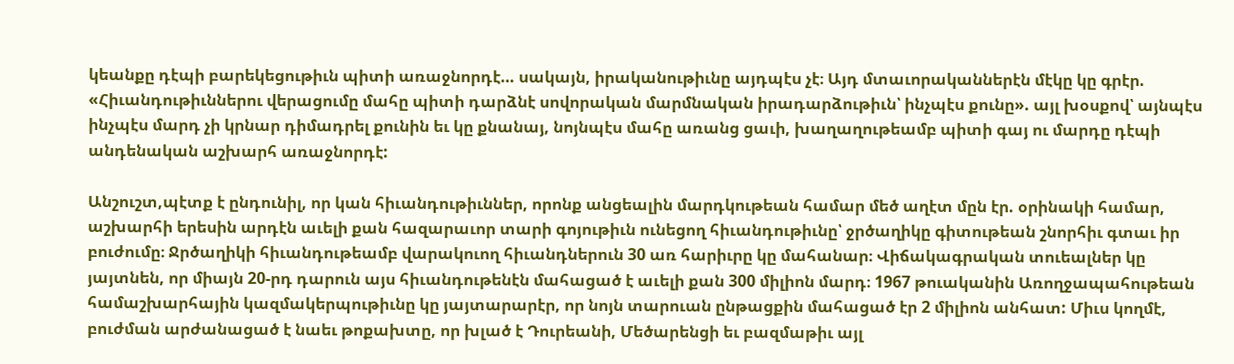կեանքը դէպի բարեկեցութիւն պիտի առաջնորդէ… սակայն, իրականութիւնը այդպէս չէ։ Այդ մտաւորականներէն մէկը կը գրէր. «Հիւանդութիւններու վերացումը մահը պիտի դարձնէ սովորական մարմնական իրադարձութիւն՝ ինչպէս քունը». այլ խօսքով՝ այնպէս ինչպէս մարդ չի կրնար դիմադրել քունին եւ կը քնանայ, նոյնպէս մահը առանց ցաւի, խաղաղութեամբ պիտի գայ ու մարդը դէպի անդենական աշխարհ առաջնորդէ:

Անշուշտ,պէտք է ընդունիլ, որ կան հիւանդութիւններ, որոնք անցեալին մարդկութեան համար մեծ աղէտ մըն էր. օրինակի համար, աշխարհի երեսին արդէն աւելի քան հազարաւոր տարի գոյութիւն ունեցող հիւանդութիւնը՝ ջրծաղիկը գիտութեան շնորհիւ գտաւ իր բուժումը։ Ջրծաղիկի հիւանդութեամբ վարակուող հիւանդներուն 30 առ հարիւրը կը մահանար։ Վիճակագրական տուեալներ կը յայտնեն, որ միայն 20-րդ դարուն այս հիւանդութենէն մահացած է աւելի քան 300 միլիոն մարդ։ 1967 թուականին Առողջապահութեան համաշխարհային կազմակերպութիւնը կը յայտարարէր, որ նոյն տարուան ընթացքին մահացած էր 2 միլիոն անհատ: Միւս կողմէ, բուժման արժանացած է նաեւ թոքախտը, որ խլած է Դուրեանի, Մեծարենցի եւ բազմաթիւ այլ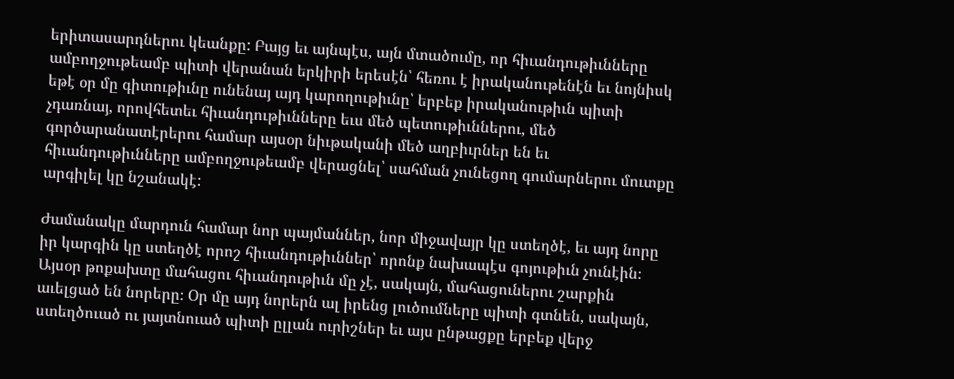երիտասարդներու կեանքը: Բայց եւ այնպէս, այն մտածումը, որ հիւանդութիւնները ամբողջութեամբ պիտի վերանան երկիրի երեսէն՝ հեռու է իրականութենէն եւ նոյնիսկ եթէ օր մը գիտութիւնը ունենայ այդ կարողութիւնը՝ երբեք իրականութիւն պիտի չդառնայ, որովհետեւ հիւանդութիւնները եւս մեծ պետութիւններու, մեծ գործարանատէրերու համար այսօր նիւթականի մեծ աղբիւրներ են եւ հիւանդութիւնները ամբողջութեամբ վերացնել՝ սահման չունեցող գումարներու մուտքը արգիլել կը նշանակէ:

Ժամանակը մարդուն համար նոր պայմաններ, նոր միջավայր կը ստեղծէ, եւ այդ նորը իր կարգին կը ստեղծէ որոշ հիւանդութիւններ՝ որոնք նախապէս գոյութիւն չունէին։ Այսօր թոքախտը մահացու հիւանդութիւն մը չէ, սակայն, մահացուներու շարքին աւելցած են նորերը։ Օր մը այդ նորերն ալ իրենց լուծումները պիտի գտնեն, սակայն, ստեղծուած ու յայտնուած պիտի ըլլան ուրիշներ եւ այս ընթացքը երբեք վերջ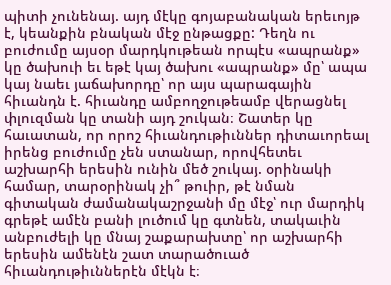պիտի չունենայ. այդ մէկը գոյաբանական երեւոյթ է, կեանքին բնական մէջ ընթացքը: Դեղն ու բուժումը այսօր մարդկութեան որպէս «ապրանք» կը ծախուի եւ եթէ կայ ծախու «ապրանք» մը՝ ապա կայ նաեւ յաճախորդը՝ որ այս պարագային հիւանդն է. հիւանդը ամբողջութեամբ վերացնել փլուզման կը տանի այդ շուկան։ Շատեր կը հաւատան, որ որոշ հիւանդութիւններ դիտաւորեալ իրենց բուժումը չեն ստանար, որովհետեւ աշխարհի երեսին ունին մեծ շուկայ. օրինակի համար, տարօրինակ չի՞ թուիր, թէ նման գիտական ժամանակաշրջանի մը մէջ՝ ուր մարդիկ գրեթէ ամէն բանի լուծում կը գտնեն, տակաւին անբուժելի կը մնայ շաքարախտը՝ որ աշխարհի երեսին ամենէն շատ տարածուած հիւանդութիւններէն մէկն է։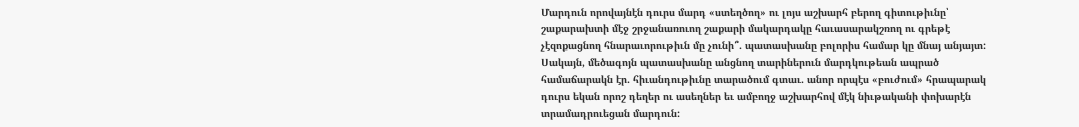Մարդուն որովայնէն դուրս մարդ «ստեղծող» ու լոյս աշխարհ բերող գիտութիւնը՝ շաքարախտի մէջ շրջանառուող շաքարի մակարդակը հաւասարակշռող ու գրեթէ չէզոքացնող հնարաւորութիւն մը չունի՞. պատասխանը բոլորիս համար կը մնայ անյայտ: Սակայն, մեծագոյն պատասխանը անցնող տարիներուն մարդկութեան ապրած համաճարակն էր. հիւանդութիւնը տարածում գտաւ. անոր որպէս «բուժում» հրապարակ դուրս եկան որոշ դեղեր ու ասեղներ եւ ամբողջ աշխարհով մէկ նիւթականի փոխարէն տրամադրուեցան մարդուն: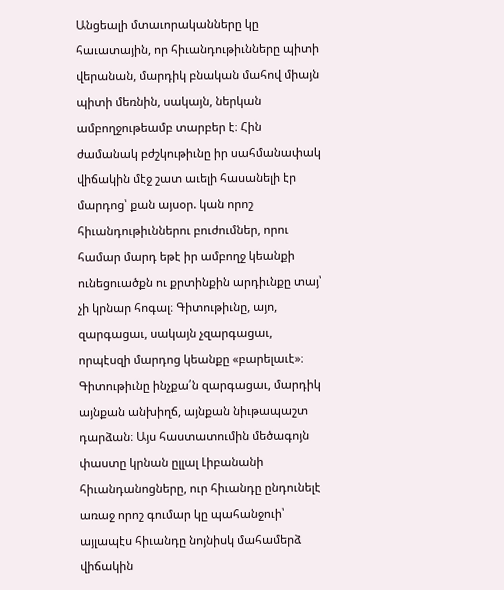Անցեալի մտաւորականները կը հաւատային, որ հիւանդութիւնները պիտի վերանան, մարդիկ բնական մահով միայն պիտի մեռնին, սակայն, ներկան ամբողջութեամբ տարբեր է։ Հին ժամանակ բժշկութիւնը իր սահմանափակ վիճակին մէջ շատ աւելի հասանելի էր մարդոց՝ քան այսօր. կան որոշ հիւանդութիւններու բուժումներ, որու համար մարդ եթէ իր ամբողջ կեանքի ունեցուածքն ու քրտինքին արդիւնքը տայ՝ չի կրնար հոգալ։ Գիտութիւնը, այո, զարգացաւ, սակայն չզարգացաւ, որպէսզի մարդոց կեանքը «բարելաւէ»։ Գիտութիւնը ինչքա՛ն զարգացաւ, մարդիկ այնքան անխիղճ, այնքան նիւթապաշտ դարձան։ Այս հաստատումին մեծագոյն փաստը կրնան ըլլալ Լիբանանի հիւանդանոցները, ուր հիւանդը ընդունելէ առաջ որոշ գումար կը պահանջուի՝ այլապէս հիւանդը նոյնիսկ մահամերձ վիճակին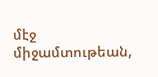մէջ միջամտութեան,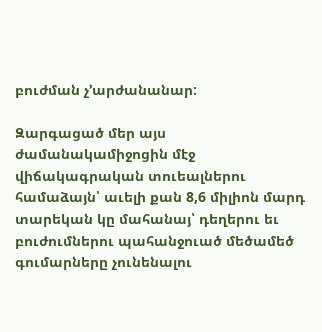բուժման չ՚արժանանար:

Զարգացած մեր այս ժամանակամիջոցին մէջ վիճակագրական տուեալներու համաձայն՝ աւելի քան 8,6 միլիոն մարդ տարեկան կը մահանայ՝ դեղերու եւ բուժումներու պահանջուած մեծամեծ գումարները չունենալու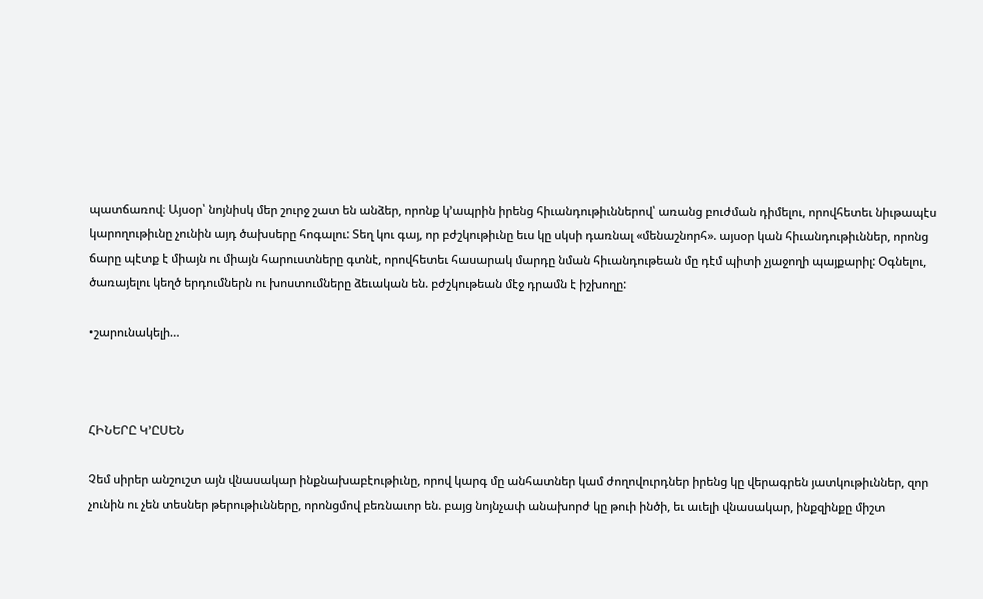պատճառով։ Այսօր՝ նոյնիսկ մեր շուրջ շատ են անձեր, որոնք կ՚ապրին իրենց հիւանդութիւններով՝ առանց բուժման դիմելու, որովհետեւ նիւթապէս կարողութիւնը չունին այդ ծախսերը հոգալու: Տեղ կու գայ, որ բժշկութիւնը եւս կը սկսի դառնալ «մենաշնորհ». այսօր կան հիւանդութիւններ, որոնց ճարը պէտք է միայն ու միայն հարուստները գտնէ, որովհետեւ հասարակ մարդը նման հիւանդութեան մը դէմ պիտի չյաջողի պայքարիլ: Օգնելու, ծառայելու կեղծ երդումներն ու խոստումները ձեւական են. բժշկութեան մէջ դրամն է իշխողը:

•շարունակելի…



ՀԻՆԵՐԸ Կ՚ԸՍԵՆ

Չեմ սիրեր անշուշտ այն վնասակար ինքնախաբէութիւնը, որով կարգ մը անհատներ կամ ժողովուրդներ իրենց կը վերագրեն յատկութիւններ, զոր չունին ու չեն տեսներ թերութիւնները, որոնցմով բեռնաւոր են. բայց նոյնչափ անախորժ կը թուի ինծի, եւ աւելի վնասակար, ինքզինքը միշտ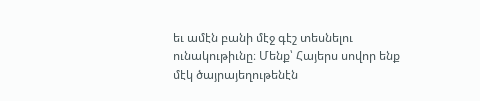եւ ամէն բանի մէջ գէշ տեսնելու ունակութիւնը։ Մենք՝ Հայերս սովոր ենք մէկ ծայրայեղութենէն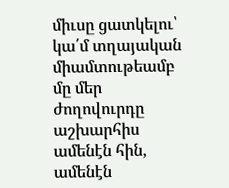միւսը ցատկելու՝ կա՛մ տղայական միամտութեամբ մը մեր ժողովուրդը աշխարհիս ամենէն հին, ամենէն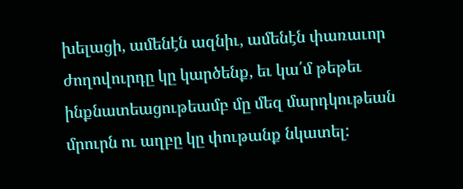խելացի, ամենէն ազնիւ, ամենէն փառաւոր ժողովուրդը կը կարծենք, եւ կա՛մ թեթեւ ինքնատեացութեամբ մը մեզ մարդկութեան մրուրն ու աղբը կը փութանք նկատել: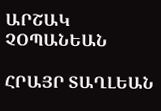ԱՐՇԱԿ ՉՕՊԱՆԵԱՆ

ՀՐԱՅՐ ՏԱՂԼԵԱՆ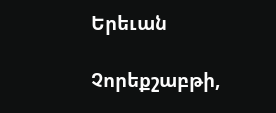Երեւան

Չորեքշաբթի,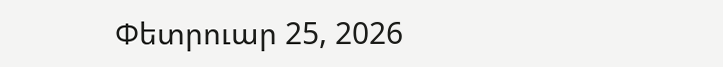Փետրուար 25, 2026